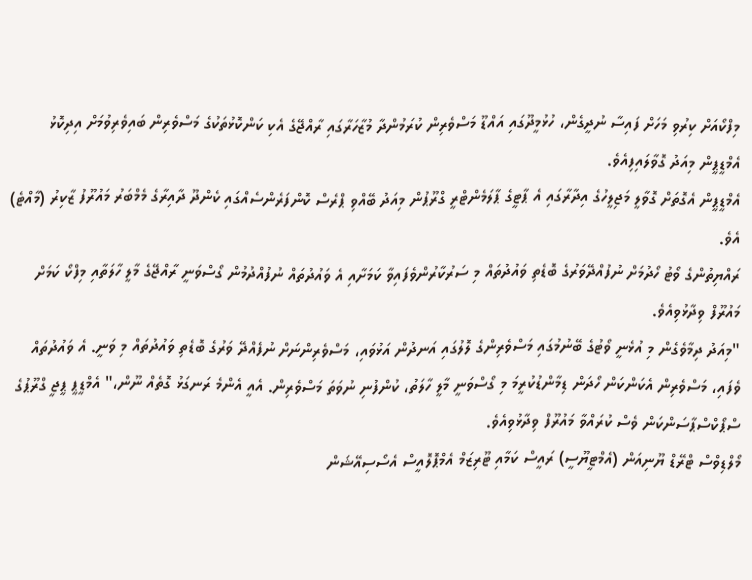މިފްކޯއަށް ކިރުވި މަހަށް ފައިސާ ނުދީގެން، ހުޅުމީދޫގައި އައްޑޫ މަސްވެރިން ކުރަމުންދާ މުޒާހަރާގައި ރާއްޖޭގެ އެކި ކަންކޮޅުތަކުގެ މަސްވެރިން ބައިވެރިވުމަށް އިދިކޮޅު އެމްޑީޕީން މިއަދު ގޮވާލައިފިއެވެ.
އެމްޑީޕީން އެގޮތަށް ގޮވާލީ މަޖިލީހުގެ އިދާރާގައި އެ ޕާޓީގެ ޕާލަމެންޓްރީ ގްރޫޕުން މިއަދު ބޭއްވި ޕްރެސް ކޮންފަރެންސެއްގައި ކެންދޫ ދާއިރާގެ މެމްބަރު މައުރޫފު ޒާކިރު (މާއްޓެ) އެވެ.
ރައްޔިތުންގެ ވޯޓު ހޯދުމަށް ނުފުއްދޭވަރުގެ ބޮޑެތި ވައުދުތައް މި ސަރުކާރުންވެފައިވާ ކަމަށާއި އެ ވައުދުތައް ނުފުއްދުމުން ގޯސްވަނީ ރާއްޖޭގެ މާލީ ހާލަތާއި މިފްކޯ ކަމަށް މައުރޫފް ވިދާޅުވިއެވެ.
"މިއަދު ދިމާވެގެން މި އުޅެނީ ވޯޓުގެ ބޭނުމުގައި މަސްވެރިންގެ ލޮލުގައި އަނދުން އަޅުވައި، މަސްވެރިންނަށް ނުފެއްދޭ ވަރުގެ ބޮޑެތި ވައުދުތައް މި ވަނީ. އެ ވައުދުތައް ވެފައި، މަސްވެރިން އެކަންކަން ހޯދަން ޑިމާންޑުކުރީމަ މި ގޯސްވަނީ މާލީ ހާލަތު، ކުންފުނި ނުވަތަ މަސްވެރިން. އެއީ އެންމެ ރަނގަޅު ގޮތެއް ނޫން،" އެމްޑީޕީ ޕީޖީ ގްރޫޕުގެ ސްޕޯކްސްޕާސަންކަން ވެސް ކުރައްވާ މައުރޫފް ވިދާޅުވިއެވެ.
މޯލްޑިވްސް ޓްރޭޑް ޔޫނިއަން (އެމްޓީޔޫސީ) ރައީސް ކަމާއި ޓޫރިޒަމް އެމްޕޮލޮއީސް އެސޯސިއޭޝަން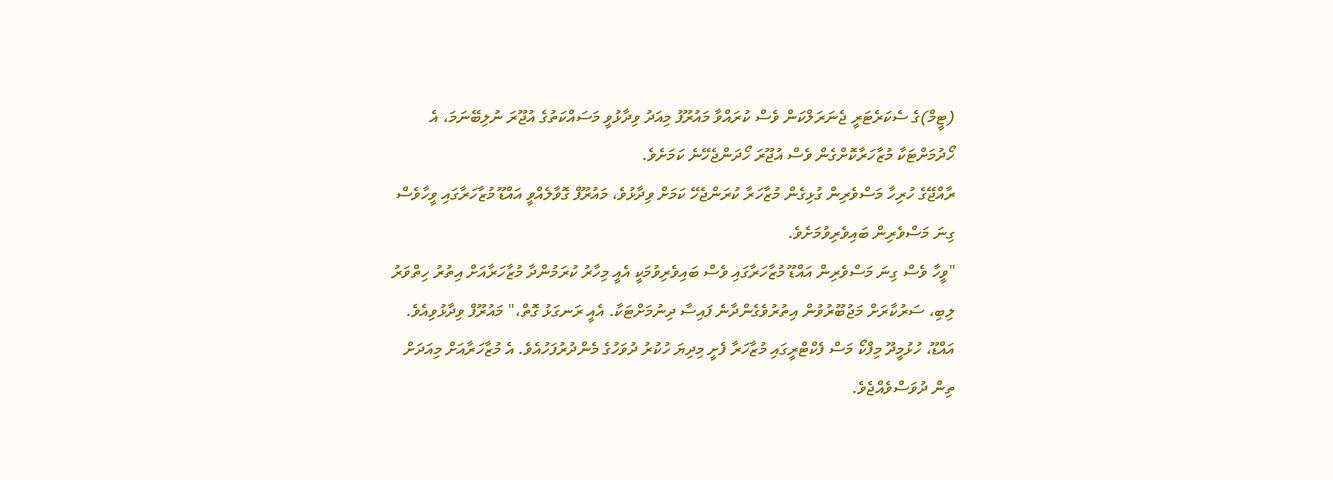(ޓީމް)ގެ ސެކަރެޓަރީ ޖެނަރަލްކަން ވެސް ކުރައްވާ މައުރޫފު މިއަދު ވިދާޅުވީ މަސައްކަތުގެ އުޖޫރަ ނުލިބޭނަމަ، އެ ހޯދުމަށްޓަކާ މުޒާހަރާކޮށްގެން ވެސް އުޖޫރަ ހޯދަންޖެހޭނެ ކަމަށެވެ.
ރާއްޖޭގެ ހުރިހާ މަސްވެރިން ގުޅިގެން މުޒާހަރާ ކުރަންޖެހޭ ކަމަށް ވިދާޅުވެ، މައުރޫފް ގޮވާލެއްވީ އައްޑޫ މުޒާހަރާގައި ވީހާވެސް ގިނަ މަސްވެރިން ބައިވެރިވުމަށެވެ.
"ވީހާ ވެސް ގިނަ މަސްވެރިން އައްޑޫ މުޒާހަރާގައި ވެސް ބައިވެރިވުމަކީ އެއީ މިހާރު ކުރަމުންދާ މުޒާހަރާއަށް އިތުރު ހިތްވަރު ލިބި، ސަރުކާރަށް މަޖުބޫރުވުން އިތުރުވެގެންދާނެ ފައިސާ ދިނުމަށްޓަކާ. އެއީ ރަނގަޅު ގޮތް،" މައުރޫފް ވިދާޅުވިއެވެ.
އައްޑޫ، ހުޅުމީދޫ މިފްކޯ މަސް ފެކްޓްރީގައި މުޒާހަރާ ފެށީ މިދިޔަ ހުކުރު ދުވަހުގެ މެންދުރުފަހުއެވެ. އެ މުޒާހަރާއަށް މިއަދަށް ތިން ދުވަސްވެއްޖެވެ.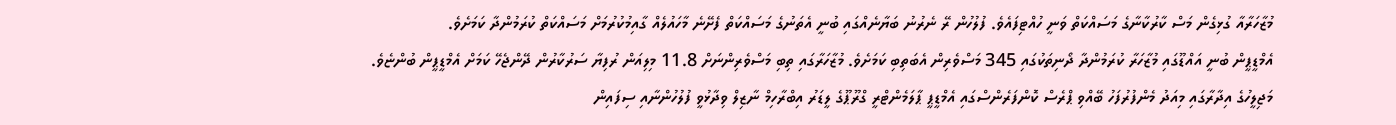މުޒާހަރާއާ ގުޅިގެން މަސް ކާރުކާނާގެ މަސައްކަތް ވަނީ ހުއްޓިފައެވެ. ފުލުހުން ރޭ ނެރުނު ބަޔާނެއްގައި ބުނީ އެތަނުގެ މަސައްކަތް ފެށޭނެ މާހައުލެއް ގާއިމުކުރުމަށް މަސައްކަތް ކުރަމުންދާ ކަމަށެވެ.
އެމްޑީޕީން ބުނީ އައްޑޫގައި މުޒާހަރާ ކުރަމުންދާ ދޯނިތަކުގައި 345 މަސްވެރިން އެބަތިބި ކަމަށެވެ. މުޒާހަރާގައި ތިބި މަސްވެރިންނަށް 11.8 މިލިއަން ރުފިޔާ ސަރުކާރުން ދޭންޖެހޭ ކަމަށް އެމްޑީޕީން ބުންޏެވެ.
މަޖިލީހުގެ އިދާރާގައި މިއަދު މެންފުރުފަހު ބޭއްވި ޕްރެސް ކޮންފަރެންސްގައި އެމްޑީޕީ ޕާލަމެންޓްރީ ގްރޫޕޫގެ ލީޑަރު އިބްރާހިމް ނާޒިލް ވިދާޅުވީ ފުލުހުންނާއި ސިފައިން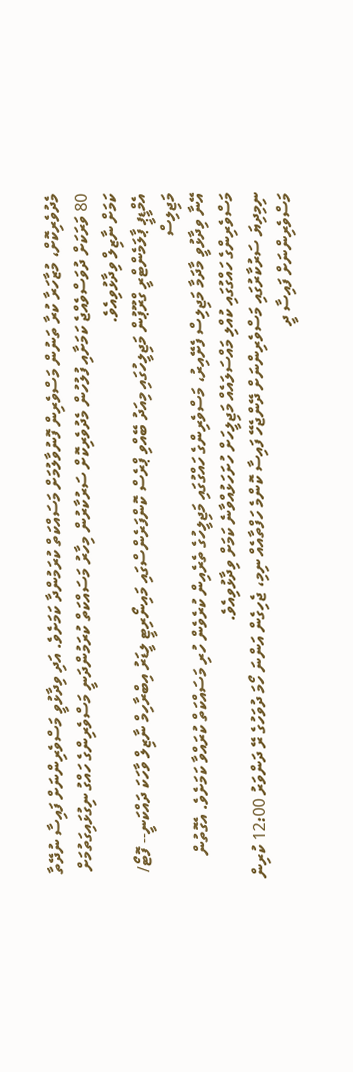މެދުވެރިކޮށް، މުޒާހަރާ ކުރާ ތަނުން މަސްވެރިން ފޮނުވާލުމަށް މަސައްކަތް ކުރަމުންދާ ކަމަށެވެ. އަދި ވިދާޅުވީ މަސްވެރިންނަށް ފައިސާ ނުދޭތާ 80 ވަރަކަށް ދުވަސްވެއްޖެ ކަމަށާއި ފުލުހުން މެދުވެރިކޮށް ސަރުކާރުން މިހާރު މަސައްކަތް ކުރަމުންދަނީ މަސްވެރިންގެ ހައްގު ނިގުޅައިގަތުމަށް ކަމަށް ނާޒިލް ވިދާޅުވިއެވެ.
އެމްޑީޕީ ޕާލަމެންޓްރީ ގްރޫޕުން މަޖިލީހުގައި މިއަދު ބޭއްވި ޕްރެސް ކޮންފަރެންސްގައި މައިނޯރިޓީ ލީޑަރު އިބްރާހިމް ނާޒިލް ވާހަކަ ދައްކަނީ-- ފޮޓޯ/ މަޖިލިސް
އޭނާ ވިދާޅުވީ މާދަމާ މަޖިލިސް ފެށޭއިރު، މަސްވެރިންގެ ހައްގުގައި މަޖިލީހުގެ ތެރެއިން ކުރެވެން ހުރި މަސައްކަތް ކުރައްވާ ކަމަށެވެ. އެގޮތުން މަސްވެރިންގެ ހައްގުގައި ކުއްލި މައްސަލައެއް މަޖިލީހަށް ހުށަހަޅުއްވާނެ ކަމަށް ވިދާޅުވިއެވެ.
ނިމިދިޔަ ސަރުކާރުގައި މަސްވެރިންނަށް ދޭންޖެހޭ ފައިސާ ކޮންމެ ހަފްތާއެއް ނިމި، ޖެހިގެން އަންނަ ހޯމަ ދުވަހުގެ ރޭ ދަންވަރު 12:00 ކުރިން މަސްވެރިންނަށް ފައިސާ ދީ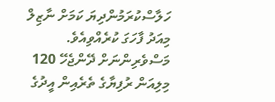ހަލާސްކުރަމުންދިޔަ ކަމަށް ނާޒިލް މިއަދު ފާހަގަ ކުރެއްވިއެވެ.
މަސްވެރިންނަށް ދޭންޖެހޭ 120 މިލިއަން ރުފިޔާގެ ތެރެއިން އީދުގެ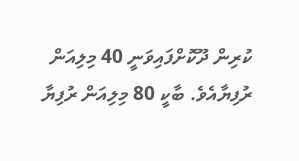ކުރިން ދޫކޮށްފައިވަނީ 40 މިލިއަން ރުފިޔާއެވެ. ބާކީ 80 މިލިއަން ރުފިޔާ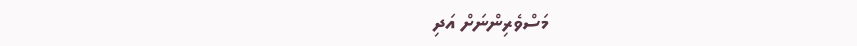މަސްވެރިންނަށް އަދި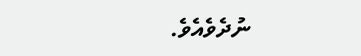ނުދެވެއެވެ.